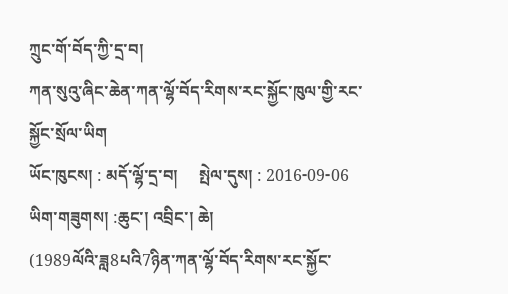ཀྲུང་གོ་བོད་ཀྱི་དྲ་བ།
ཀན་སུའུ་ཞིང་ཆེན་ཀན་ལྷོ་བོད་རིགས་རང་སྐྱོང་ཁུལ་གྱི་རང་སྐྱོང་སྲོལ་ཡིག
ཡོང་ཁུངས། : མདོ་ལྷོ་དྲ་བ།     སྤེལ་དུས། : 2016-09-06
ཡིག་གཟུགས། :ཆུང་། འབྲིང་། ཆེ།
(1989ལོའི་ཟླ8པའི7ཉིན་ཀན་ལྷོ་བོད་རིགས་རང་སྐྱོང་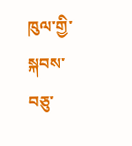ཁུལ་གྱི་སྐབས་བཅུ་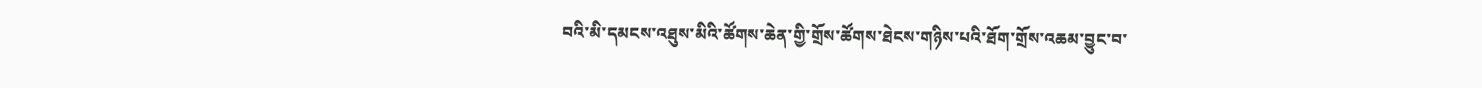བའི་མི་དམངས་འཐུས་མིའི་ཚོགས་ཆེན་གྱི་གྲོས་ཚོགས་ཐེངས་གཉིས་པའི་ཐོག་གྲོས་འཆམ་བྱུང་བ་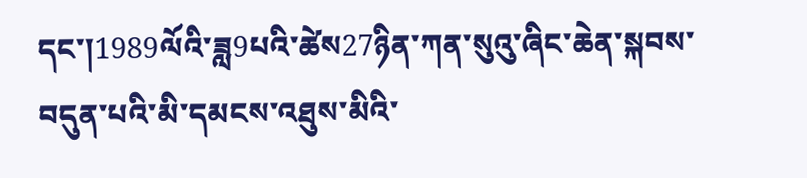དང་།1989ལོའི་ཟླ9པའི་ཚེས27ཉིན་ཀན་སུའུ་ཞིང་ཆེན་སྐབས་བདུན་པའི་མི་དམངས་འཐུས་མིའི་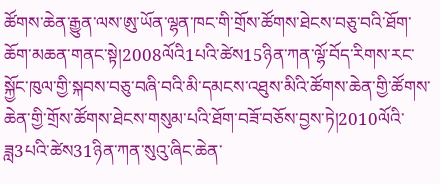ཚོགས་ཆེན་རྒྱུན་ལས་ཨུ་ཡོན་ལྷན་ཁང་གི་གྲོས་ཚོགས་ཐེངས་བཅུ་བའི་ཐོག་ཆོག་མཆན་གནང་སྟེ།2008ལོའི1པའི་ཚེས15ཉིན་ཀན་ལྷོ་བོད་རིགས་རང་སྐྱོང་ཁུལ་གྱི་སྐབས་བཅུ་བཞི་བའི་མི་དམངས་འཐུས་མིའི་ཚོགས་ཆེན་གྱི་ཚོགས་ཆེན་གྱི་གྲོས་ཚོགས་ཐེངས་གསུམ་པའི་ཐོག་བཟོ་བཅོས་བྱས་ཏེ།2010ལོའི་ཟླ3པའི་ཚེས31ཉིན་ཀན་སུའུ་ཞིང་ཆེན་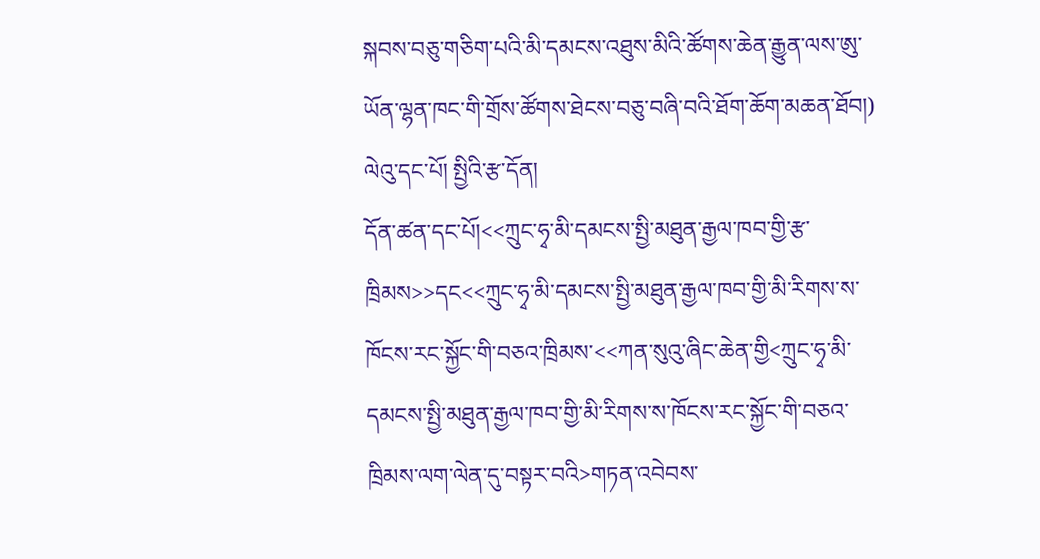སྐབས་བཅུ་གཅིག་པའི་མི་དམངས་འཐུས་མིའི་ཚོགས་ཆེན་རྒྱུན་ལས་ཨུ་ཡོན་ལྷན་ཁང་གི་གྲོས་ཚོགས་ཐེངས་བཅུ་བཞི་བའི་ཐོག་ཆོག་མཆན་ཐོབ།)
ལེའུ་དང་པོ། སྤྱིའི་རྩ་དོན།
དོན་ཚན་དང་པོ།<<ཀྲུང་ཧྭ་མི་དམངས་སྤྱི་མཐུན་རྒྱལ་ཁབ་གྱི་རྩ་ཁྲིམས>>དང<<ཀྲུང་ཧྭ་མི་དམངས་སྤྱི་མཐུན་རྒྱལ་ཁབ་གྱི་མི་རིགས་ས་ཁོངས་རང་སྐྱོང་གི་བཅའ་ཁྲིམས་<<ཀན་སུའུ་ཞིང་ཆེན་གྱི<ཀྲུང་ཧྭ་མི་དམངས་སྤྱི་མཐུན་རྒྱལ་ཁབ་གྱི་མི་རིགས་ས་ཁོངས་རང་སྐྱོང་གི་བཅའ་ཁྲིམས་ལག་ལེན་དུ་བསྟར་བའི>གཏན་འབེབས་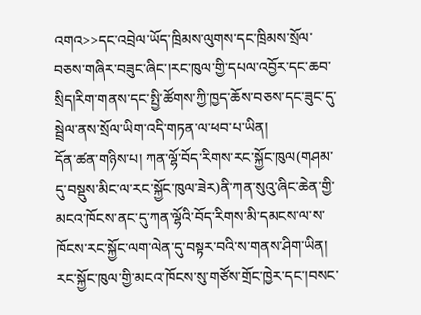འགའ>>དང་འབྲེལ་ཡོད་ཁྲིམས་ལུགས་དང་ཁྲིམས་སྲོལ་བཅས་གཞིར་བཟུང་ཞིང་།རང་ཁུལ་གྱི་དཔལ་འབྱོར་དང་ཆབ་སྲིད།རིག་གནས་དང་སྤྱི་ཚོགས་ཀྱི་ཁྱད་ཆོས་བཅས་དང་ཟུང་དུ་སྦྲེལ་ནས་སྲོལ་ཡིག་འདི་གཏན་ལ་ཕབ་པ་ཡིན།
དོན་ཚན་གཉིས་པ། ཀན་ལྷོ་བོད་རིགས་རང་སྐྱོང་ཁུལ(གཤམ་དུ་བསྡུས་མིང་ལ་རང་སྐྱོང་ཁུལ་ཟེར)ནི་ཀན་སུའུ་ཞིང་ཆེན་གྱི་མངའ་ཁོངས་ནང་དུ་ཀན་ལྷོའི་བོད་རིགས་མི་དམངས་ལ་ས་ཁོངས་རང་སྐྱོང་ལག་ལེན་དུ་བསྟར་བའི་ས་གནས་ཤིག་ཡིན། རང་སྐྱོང་ཁུལ་གྱི་མངའ་ཁོངས་སུ་གཙོས་གྲོང་ཁྱེར་དང་།བསང་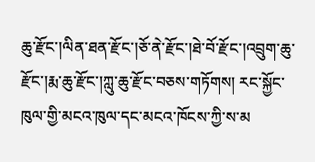ཆུ་རྫོང་།ལིན་ཐན་རྫོང་།ཅོ་ནེ་རྫོང་།ཐེ་བོ་རྫོང་།འབྲུག་ཆུ་རྫོང་།རྨ་ཆུ་རྫོང་།ཀླུ་ཆུ་རྫོང་བཅས་གཏོགས། རང་སྐྱོང་ཁུལ་གྱི་མངའ་ཁུལ་དང་མངའ་ཁོངས་ཀྱི་ས་མ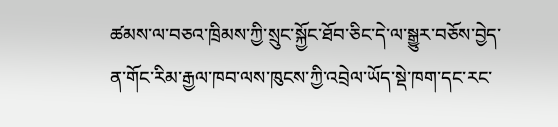ཚམས་ལ་བཅའ་ཁྲིམས་ཀྱི་སྲུང་སྐྱོང་ཐོབ་ཅིང་དེ་ལ་སྒྱུར་བཅོས་བྱེད་ན་གོང་རིམ་རྒྱལ་ཁབ་ལས་ཁུངས་ཀྱི་འབྲེལ་ཡོད་སྡེ་ཁག་དང་རང་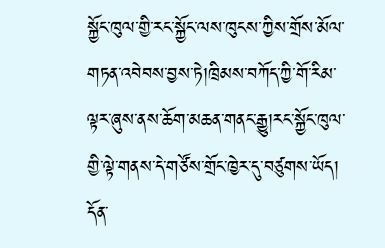སྐྱོང་ཁུལ་གྱི་རང་སྐྱོང་ལས་ཁུངས་ཀྱིས་གྲོས་མོལ་གཏན་འབེབས་བྱས་ཏེ།ཁྲིམས་བཀོད་ཀྱི་གོ་རིམ་ལྟར་ཞུས་ནས་ཆོག་མཆན་གནང་རྒྱུ།རང་སྐྱོང་ཁུལ་གྱི་ལྟེ་གནས་དེ་གཙོས་གྲོང་ཁྱེར་དུ་བཙུགས་ཡོད།
དོན་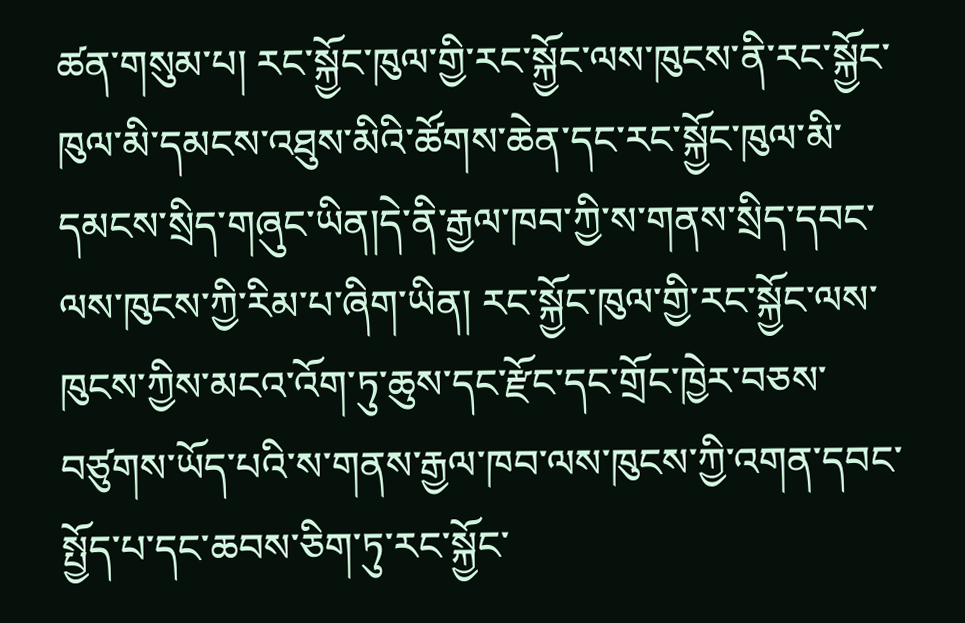ཚན་གསུམ་པ། རང་སྐྱོང་ཁུལ་གྱི་རང་སྐྱོང་ལས་ཁུངས་ནི་རང་སྐྱོང་ཁུལ་མི་དམངས་འཐུས་མིའི་ཚོགས་ཆེན་དང་རང་སྐྱོང་ཁུལ་མི་དམངས་སྲིད་གཞུང་ཡིན།དེ་ནི་རྒྱལ་ཁབ་ཀྱི་ས་གནས་སྲིད་དབང་ལས་ཁུངས་ཀྱི་རིམ་པ་ཞིག་ཡིན། རང་སྐྱོང་ཁུལ་གྱི་རང་སྐྱོང་ལས་ཁུངས་ཀྱིས་མངའ་འོག་ཏུ་ཆུས་དང་རྫོང་དང་གྲོང་ཁྱེར་བཅས་བཙུགས་ཡོད་པའི་ས་གནས་རྒྱལ་ཁབ་ལས་ཁུངས་ཀྱི་འགན་དབང་སྤྱོད་པ་དང་ཆབས་ཅིག་ཏུ་རང་སྐྱོང་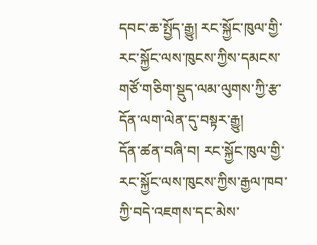དབང་ཆ་སྤྱོད་རྒྱུ། རང་སྐྱོང་ཁུལ་གྱི་རང་སྐྱོང་ལས་ཁུངས་ཀྱིས་དམངས་གཙོ་གཅིག་སྡུད་ལམ་ལུགས་ཀྱི་རྩ་དོན་ལག་ལེན་དུ་བསྟར་རྒྱུ།
དོན་ཚན་བཞི་བ། རང་སྐྱོང་ཁུལ་གྱི་རང་སྐྱོང་ལས་ཁུངས་ཀྱིས་རྒྱལ་ཁབ་ཀྱི་བདེ་འཇགས་དང་མེས་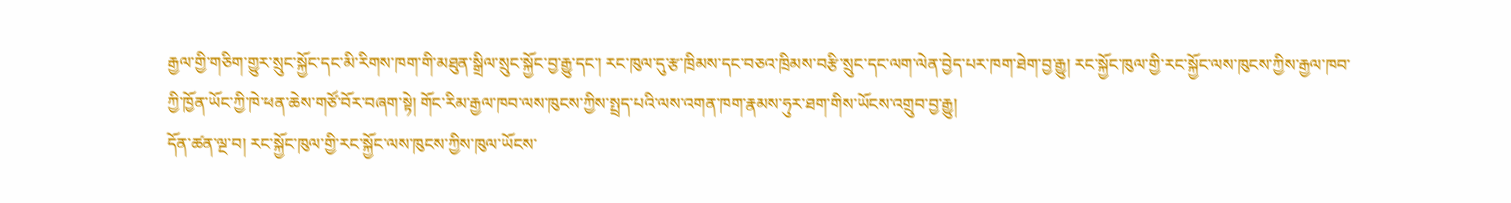རྒྱལ་གྱི་གཅིག་གྱུར་སྲུང་སྐྱོང་དང་མི་རིགས་ཁག་གི་མཐུན་སྒྲིལ་སྲུང་སྐྱོང་བྱ་རྒྱུ་དང་། རང་ཁུལ་དུ་རྩ་ཁྲིམས་དང་བཅའ་ཁྲིམས་བརྩི་སྲུང་དང་ལག་ལེན་བྱེད་པར་ཁག་ཐེག་བྱ་རྒྱུ། རང་སྐྱོང་ཁུལ་གྱི་རང་སྐྱོང་ལས་ཁུངས་ཀྱིས་རྒྱལ་ཁབ་ཀྱི་ཁྱོན་ཡོང་ཀྱི་ཁེ་ཕན་ཆེས་གཙོ་བོར་བཞག་སྟེ། གོང་རིམ་རྒྱལ་ཁབ་ལས་ཁུངས་ཀྱིས་སྤྲད་པའི་ལས་འགན་ཁག་རྣམས་ཧུར་ཐག་གིས་ཡོངས་འགྲུབ་བྱ་རྒྱུ།
དོན་ཚན་ལྔ་བ། རང་སྐྱོང་ཁུལ་གྱི་རང་སྐྱོང་ལས་ཁུངས་ཀྱིས་ཁུལ་ཡོངས་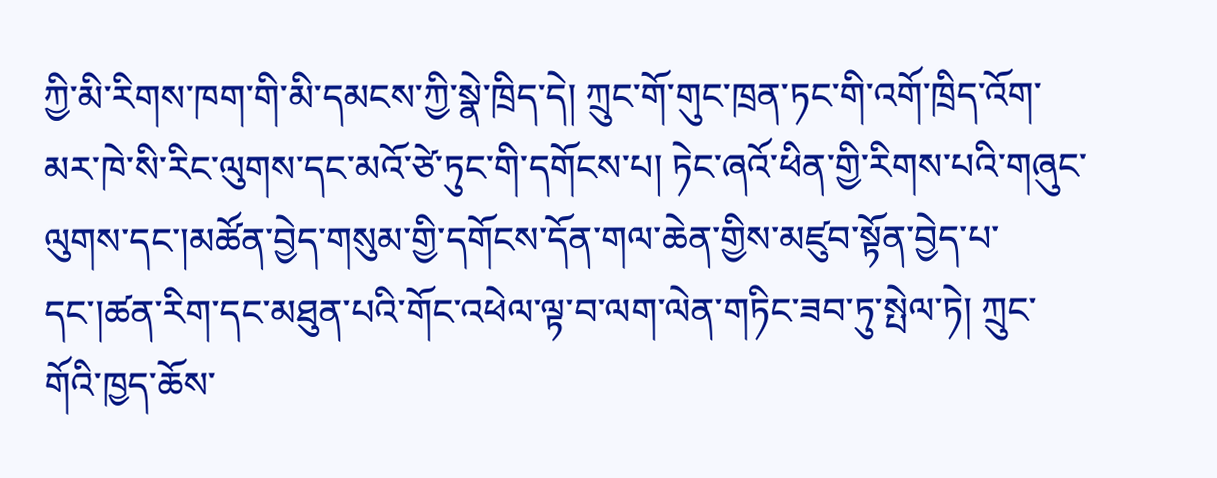ཀྱི་མི་རིགས་ཁག་གི་མི་དམངས་ཀྱི་སྣེ་ཁྲིད་དེ། ཀྲུང་གོ་གུང་ཁྲན་ཏང་གི་འགོ་ཁྲིད་འོག་མར་ཁེ་སི་རིང་ལུགས་དང་མའོ་ཙེ་ཏུང་གི་དགོངས་པ། ཏེང་ཞའོ་ཕིན་གྱི་རིགས་པའི་གཞུང་ལུགས་དང་།མཚོན་བྱེད་གསུམ་གྱི་དགོངས་དོན་གལ་ཆེན་གྱིས་མཛུབ་སྟོན་བྱེད་པ་དང་།ཚན་རིག་དང་མཐུན་པའི་གོང་འཕེལ་ལྟ་བ་ལག་ལེན་གཏིང་ཟབ་ཏུ་སྤེལ་ཏེ། ཀྲུང་གོའི་ཁྱད་ཆོས་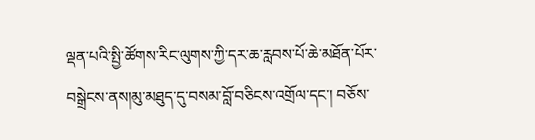ལྡན་པའི་སྤྱི་ཚོགས་རིང་ལུགས་ཀྱི་དར་ཆ་རླབས་པོ་ཆེ་མཐོན་པོར་བསྒྲེངས་ནས།མུ་མཐུད་དུ་བསམ་བློ་བཅིངས་འགྲོལ་དང་། བཅོས་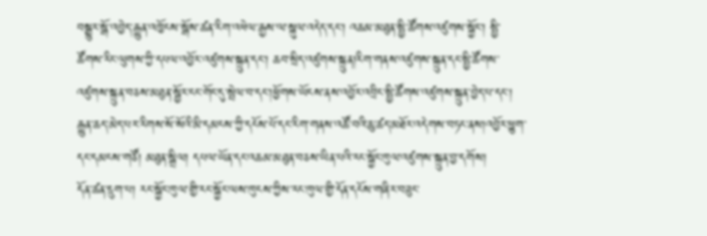བསྒྱུར་སྒོ་འབྱེད་རྒྱུན་འཁྱོངས་སྒོས་ཚན་རིག་འཕེལ་རྒྱས་ལ་སྐུལ་འདེད་དང་། འཆམ་མཐུན་སྤྱི་ཚོགས་འཛུགས་སྐྱོང་། སྤྱི་ཚོགས་རིང་ལུགས་ཀྱི་དཔལ་འབྱོར་འཛུགས་སྐྲུན་དང་། ཆབ་སྲིད་འཛུགས་སྐྲུན།རིག་གནས་འཛུགས་སྐྲུན་དང་སྤྱི་ཚོགས་འཛུགས་སྐྲུན་བཅས་མཐུན་སྦྱོར་ངང་གོང་དུ་སྤེལ་བ་དང་།ཕྱོགས་ཡོངས་ནས་འབྱོར་འབྲིང་སྤྱི་ཚོགས་འཛུགས་སྐྲུན་བྱེད་པ་དང་། རྒྱུན་ཆད་མེད་པར་རིགས་སོ་སོའི་མི་དམངས་ཀྱི་དངོས་པོ་དང་རིག་གནས་འཚོ་བའི་ཆུ་ཚད་མཐོར་འདེགས་བཏང་ནས།འབྱོར་ཕྱུག་དང་དམངས་གཙོ། མཐུན་སྒྲིལ། དཔལ་ཡོན་དང་འཆམ་མཐུན་བཅས་ཡིན་པའི་རང་སྐྱོང་ཁུལ་འཛུགས་སྐྲུན་བྱ་དགོས།
དོན་ཚན་དྲུག་པ། རང་སྐྱོང་ཁུལ་གྱི་རང་སྐྱོང་ལས་ཁུངས་ཀྱིས་རང་ཁུལ་གྱི་དོན་དངོས་གཞིར་བཟུང་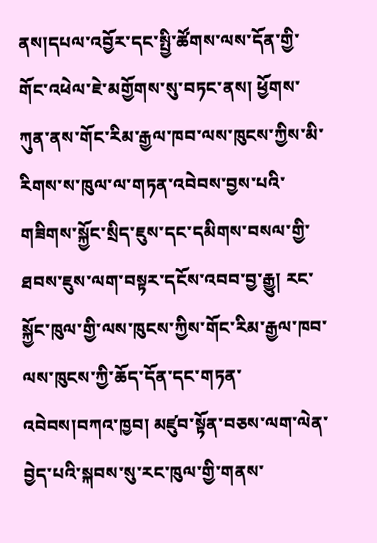ནས།དཔལ་འབྱོར་དང་སྤྱི་ཚོགས་ལས་དོན་གྱི་གོང་འཕེལ་ཇེ་མགྱོགས་སུ་བཏང་ནས། ཕྱོགས་ཀུན་ནས་གོང་རིམ་རྒྱལ་ཁབ་ལས་ཁུངས་ཀྱིས་མི་རིགས་ས་ཁུལ་ལ་གཏན་འབེབས་བྱས་པའི་གཟིགས་སྐྱོང་སྲིད་ཇུས་དང་དམིགས་བསལ་གྱི་ཐབས་ཇུས་ལག་བསྟར་དངོས་འབབ་བྱ་རྒྱུ། རང་སྐྱོང་ཁུལ་གྱི་ལས་ཁུངས་ཀྱིས་གོང་རིམ་རྒྱལ་ཁབ་ལས་ཁུངས་ཀྱི་ཆོད་དོན་དང་གཏན་འབེབས།བཀའ་ཁྱབ། མཛུབ་སྟོན་བཅས་ལག་ལེན་བྱེད་པའི་སྐབས་སུ་རང་ཁུལ་གྱི་གནས་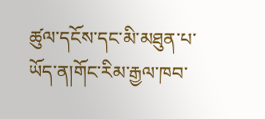ཚུལ་དངོས་དང་མི་མཐུན་པ་ཡོད་ན།གོང་རིམ་རྒྱལ་ཁབ་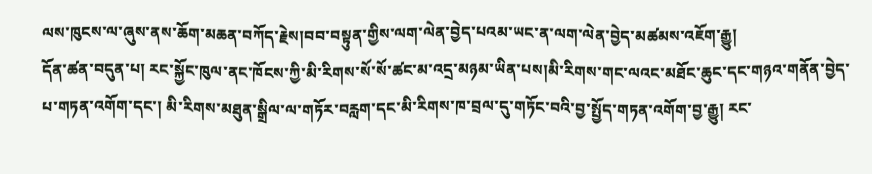ལས་ཁུངས་ལ་ཞུས་ནས་ཆོག་མཆན་བཀོད་རྗེས།བབ་བསྟུན་གྱིས་ལག་ལེན་བྱེད་པའམ་ཡང་ན་ལག་ལེན་བྱེད་མཚམས་འཇོག་རྒྱུ།
དོན་ཚན་བདུན་པ། རང་སྐྱོང་ཁུལ་ནང་ཁོངས་ཀྱི་མི་རིགས་སོ་སོ་ཚང་མ་འདྲ་མཉམ་ཡིན་པས།མི་རིགས་གང་ལའང་མཐོང་ཆུང་དང་གཉའ་གནོན་བྱེད་པ་གཏན་འགོག་དང་། མི་རིགས་མཐུན་སྒྲིལ་ལ་གཏོར་བརླག་དང་མི་རིགས་ཁ་བྲལ་དུ་གཏོང་བའི་བྱ་སྤྱོད་གཏན་འགོག་བྱ་རྒྱུ། རང་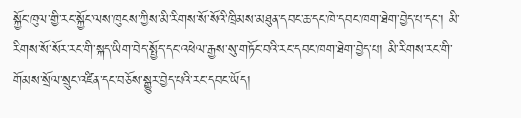སྐྱོང་ཁུལ་གྱི་རང་སྐྱོང་ལས་ཁུངས་ཀྱིས་མི་རིགས་སོ་སོའི་ཁྲིམས་མཐུན་དབང་ཆ་དང་ཁེ་དབང་ཁག་ཐེག་བྱེད་པ་དང་། མི་རིགས་སོ་སོར་རང་གི་སྐད་ཡིག་བེད་སྤྱོད་དང་འཕེལ་རྒྱས་སུ་གཏོང་བའི་རང་དབང་ཁག་ཐེག་བྱེད་པ། མི་རིགས་རང་གི་གོམས་སྲོལ་སྲུང་འཛིན་དང་བཅོས་སྒྱུར་བྱེད་པའི་རང་དབང་ཡོད།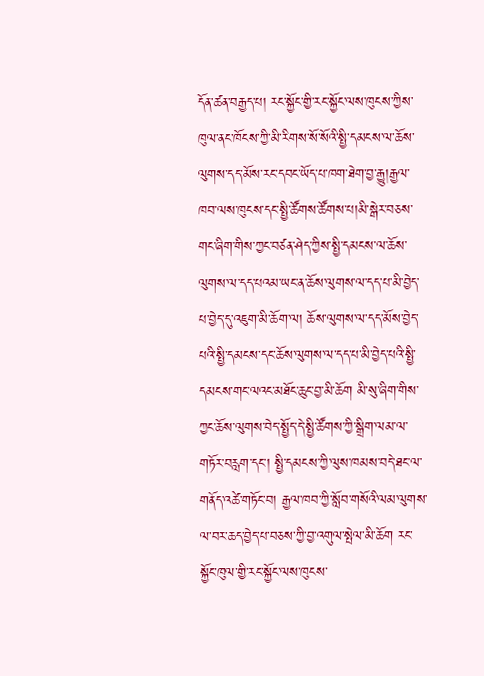དོན་ཚན་བརྒྱད་པ། རང་སྐྱོང་གྱི་རང་སྐྱོང་ལས་ཁུངས་ཀྱིས་ཁུལ་ནང་ཁོངས་ཀྱི་མི་རིགས་སོ་སོའི་སྤྱི་དམངས་ལ་ཆོས་ལུགས་དད་མོས་རང་དབང་ཡོད་པ་ཁག་ཐེག་བྱ་རྒྱུ།རྒྱལ་ཁབ་ལས་ཁུངས་དང་སྤྱི་ཚོགས་ཚོགས་པ།མི་སྒེར་བཅས་གང་ཞིག་གིས་ཀྱང་བཙན་ཤེད་ཀྱིས་སྤྱི་དམངས་ལ་ཆོས་ལུགས་ལ་དད་པའམ་ཡང་ན་ཆོས་ལུགས་ལ་དད་པ་མི་བྱེད་པ་བྱེད་དུ་འཇུག་མི་ཆོག་ལ། ཆོས་ལུགས་ལ་དད་མོས་བྱེད་པའི་སྤྱི་དམངས་དང་ཆོས་ལུགས་ལ་དད་པ་མི་བྱེད་པའི་སྤྱི་དམངས་གང་ལའང་མཐོང་ཆུང་བྱ་མི་ཆོག མི་སུ་ཞིག་གིས་ཀྱང་ཆོས་ལུགས་བེད་སྤྱོད་དེ་སྤྱི་ཚོགས་ཀྱི་སྒྲིག་ལམ་ལ་གཏོར་བརླག་དང་། སྤྱི་དམངས་ཀྱི་ལུས་ཁམས་བདེ་ཐང་ལ་གནོད་འཚེ་གཏོང་བ། རྒྱལ་ཁབ་ཀྱི་སློབ་གསོའི་ལམ་ལུགས་ལ་བར་ཆད་བྱེད་པ་བཅས་ཀྱི་བྱ་འགུལ་སྤེལ་མི་ཆོག རང་སྐྱོང་ཁུལ་གྱི་རང་སྐྱོང་ལས་ཁུངས་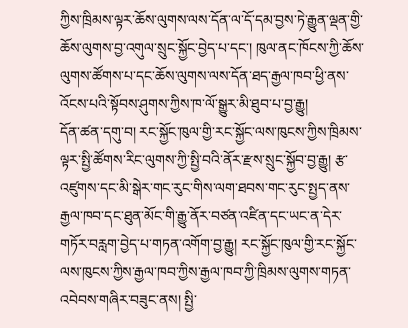ཀྱིས་ཁྲིམས་ལྟར་ཆོས་ལུགས་ལས་དོན་ལ་དོ་དམ་བྱས་ཏེ་རྒྱུན་ལྡན་གྱི་ཆོས་ལུགས་བྱ་འགུལ་སྲུང་སྐྱོང་བྱེད་པ་དང་། ཁུལ་ནང་ཁོངས་ཀྱི་ཆོས་ལུགས་ཚོགས་པ་དང་ཆོས་ལུགས་ལས་དོན་ཐད་རྒྱལ་ཁབ་ཕྱི་ནས་འོངས་པའི་སྟོབས་ཤུགས་ཀྱིས་ཁ་ལོ་སྒྱུར་མི་ཐུབ་པ་བྱ་རྒྱུ།
དོན་ཚན་དགུ་བ། རང་སྐྱོང་ཁུལ་གྱི་རང་སྐྱོང་ལས་ཁུངས་ཀྱིས་ཁྲིམས་ལྟར་སྤྱི་ཚོགས་རིང་ལུགས་ཀྱི་སྤྱི་བའི་ནོར་རྫས་སྲུང་སྐྱོབ་བྱ་རྒྱུ། རྩ་འཛུགས་དང་མི་སྒེར་གང་རུང་གིས་ལག་ཐབས་གང་རུང་སྤྱད་ནས་རྒྱལ་ཁབ་དང་ཐུན་མོང་གི་རྒྱུ་ནོར་བཙན་འཛིན་དང་ཡང་ན་དེར་གཏོར་བརླག་བྱེད་པ་གཏན་འགོག་བྱ་རྒྱུ། རང་སྐྱོང་ཁུལ་གྱི་རང་སྐྱོང་ལས་ཁུངས་ཀྱིས་རྒྱལ་ཁབ་ཀྱིས་རྒྱལ་ཁབ་ཀྱི་ཁྲིམས་ལུགས་གཏན་འབེབས་གཞིར་བཟུང་ནས། སྤྱི་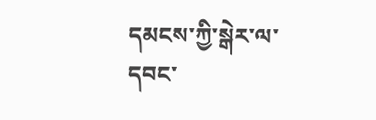དམངས་ཀྱི་སྒེར་ལ་དབང་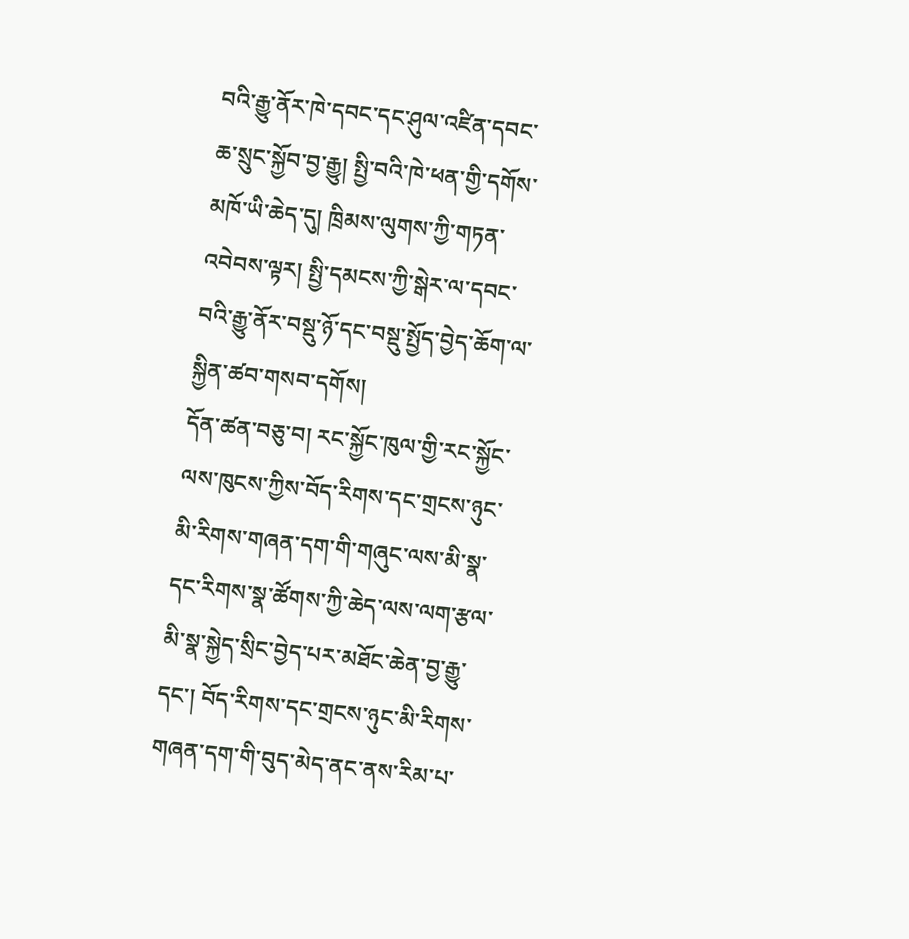བའི་རྒྱུ་ནོར་ཁེ་དབང་དང་ཤུལ་འཛིན་དབང་ཆ་སྲུང་སྐྱོབ་བྱ་རྒྱུ། སྤྱི་བའི་ཁེ་ཕན་གྱི་དགོས་མཁོ་ཡི་ཆེད་དུ། ཁྲིམས་ལུགས་ཀྱི་གཏན་འབེབས་ལྟར། སྤྱི་དམངས་ཀྱི་སྒེར་ལ་དབང་བའི་རྒྱུ་ནོར་བསྡུ་ཉོ་དང་བསྡུ་སྤྱོད་བྱེད་ཆོག་ལ་སྐྱིན་ཚབ་གསབ་དགོས།
དོན་ཚན་བཅུ་བ། རང་སྐྱོང་ཁུལ་གྱི་རང་སྐྱོང་ལས་ཁུངས་ཀྱིས་བོད་རིགས་དང་གྲངས་ཉུང་མི་རིགས་གཞན་དག་གི་གཞུང་ལས་མི་སྣ་དང་རིགས་སྣ་ཚོགས་ཀྱི་ཆེད་ལས་ལག་རྩལ་མི་སྣ་སྐྱེད་སྲིང་བྱེད་པར་མཐོང་ཆེན་བྱ་རྒྱུ་དང་། བོད་རིགས་དང་གྲངས་ཉུང་མི་རིགས་གཞན་དག་གི་བུད་མེད་ནང་ནས་རིམ་པ་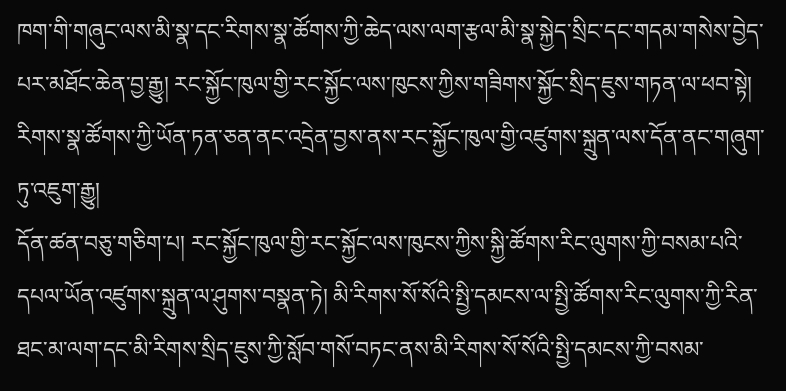ཁག་གི་གཞུང་ལས་མི་སྣ་དང་རིགས་སྣ་ཚོགས་ཀྱི་ཆེད་ལས་ལག་རྩལ་མི་སྣ་སྐྱེད་སྲིང་དང་གདམ་གསེས་བྱེད་པར་མཐོང་ཆེན་བྱ་རྒྱུ། རང་སྐྱོང་ཁུལ་གྱི་རང་སྐྱོང་ལས་ཁུངས་ཀྱིས་གཟིགས་སྐྱོང་སྲིད་ཇུས་གཏན་ལ་ཕབ་སྟེ། རིགས་སྣ་ཚོགས་ཀྱི་ཡོན་ཏན་ཅན་ནང་འདྲེན་བྱས་ནས་རང་སྐྱོང་ཁུལ་གྱི་འཛུགས་སྐྲུན་ལས་དོན་ནང་གཞུག་ཏུ་འཇུག་རྒྱུ།
དོན་ཚན་བཅུ་གཅིག་པ། རང་སྐྱོང་ཁུལ་གྱི་རང་སྐྱོང་ལས་ཁུངས་ཀྱིས་སྐྱི་ཚོགས་རིང་ལུགས་ཀྱི་བསམ་པའི་དཔལ་ཡོན་འཛུགས་སྐྲུན་ལ་ཤུགས་བསྣན་ཏེ། མི་རིགས་སོ་སོའི་སྤྱི་དམངས་ལ་སྤྱི་ཚོགས་རིང་ལུགས་ཀྱི་རིན་ཐང་མ་ལག་དང་མི་རིགས་སྲིད་ཇུས་ཀྱི་སློབ་གསོ་བཏང་ནས་མི་རིགས་སོ་སོའི་སྤྱི་དམངས་ཀྱི་བསམ་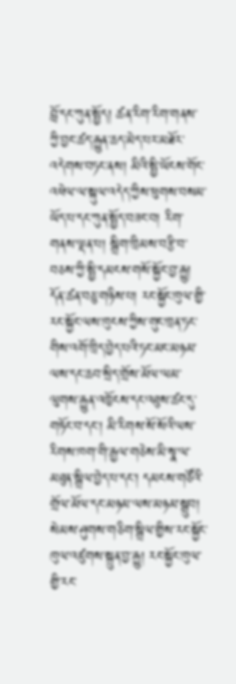བློ་དང་ཀུན་སྤྱོད། ཚན་རིག་རིག་གནས་ཀྱི་བྱང་ཚད་རྒྱུན་ཆད་མེད་པར་མཐོར་འདེགས་བཏང་ནས། མིའི་སྤྱི་ཡོངས་གོང་འཕེལ་ལ་སྐུལ་འདེད་ཀྱིས་ཕུགས་བསམ་ཡོད་པ་དང་ཀུན་སྤྱོད་བཟང་བ། རིག་གནས་ལྡན་པ། སྒྲིག་ཁྲིམས་བརྩི་བ་བཅས་ཀྱི་སྤྱི་དམངས་གསོ་སྐྱོང་བྱ་རྒྱུ།
དོན་ཚན་བཅུ་གཉིས་པ། རང་སྐྱོང་ཁུལ་གྱི་རང་སྐྱོང་ལས་ཁུངས་ཀྱིས་གུང་ཁྲན་ཏང་གིས་འགོ་ཁྲིད་བྱེད་པའི་ཏང་མང་མཉམ་ལས་དང་ཆབ་སྲིད་གྲོས་མོལ་ལམ་ལུགས་རྒྱུན་འཁྱོངས་དང་འཐུས་ཚང་དུ་གཏོང་བ་དང་། མི་རིགས་སོ་སོའི་ལས་རིགས་ཁག་གི་རྒྱལ་གཅེས་མི་སྣ་ལ་མཐུན་སྒྲིལ་བྱེད་པ་དང་། དམངས་གཙོའི་གྲོལ་མོལ་དང་མཉམ་ལས་མཉམ་སྒྲུབ། སེམས་ཤུགས་གཅིག་སྒྲིལ་གྱིས་རང་སྐྱོང་ཁུལ་འཛུགས་སྐྲུན་བྱ་རྒྱུ། རང་སྐྱོང་ཁུལ་གྱི་རང་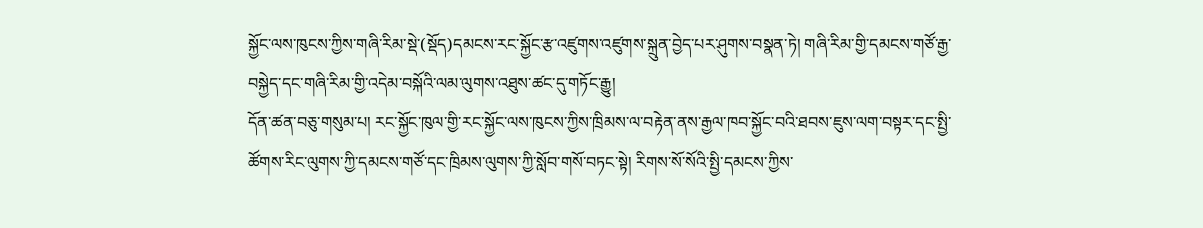སྐྱོང་ལས་ཁུངས་ཀྱིས་གཞི་རིམ་སྡེ་(སྡོད)དམངས་རང་སྐྱོང་རྩ་འཛུགས་འཛུགས་སྐྲུན་བྱེད་པར་ཤུགས་བསྣན་ཏེ། གཞི་རིམ་གྱི་དམངས་གཙོ་རྒྱ་བསྐྱེད་དང་གཞི་རིམ་གྱི་འདེམ་བསྐོའི་ལམ་ལུགས་འཐུས་ཚང་དུ་གཏོང་རྒྱུ།
དོན་ཚན་བཅུ་གསུམ་པ། རང་སྐྱོང་ཁུལ་གྱི་རང་སྐྱོང་ལས་ཁུངས་ཀྱིས་ཁྲིམས་ལ་བརྟེན་ནས་རྒྱལ་ཁབ་སྐྱོང་བའི་ཐབས་ཇུས་ལག་བསྟར་དང་སྤྱི་ཚོགས་རིང་ལུགས་ཀྱི་དམངས་གཙོ་དང་ཁྲིམས་ལུགས་ཀྱི་སློབ་གསོ་བཏང་སྟེ། རིགས་སོ་སོའི་སྤྱི་དམངས་ཀྱིས་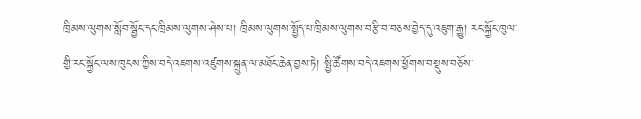ཁྲིམས་ལུགས་སློབ་སྦྱོང་དང་ཁྲིམས་ལུགས་ཤེས་པ། ཁྲིམས་ལུགས་སྤྱོད་པ་ཁྲིམས་ལུགས་བརྩི་བ་བཅས་བྱེད་དུ་འཇུག་རྒྱུ། རང་སྐྱོང་ཁུལ་གྱི་རང་སྐྱོང་ལས་ཁུངས་ཀྱིས་བདེ་འཇགས་འཛུགས་སྐྲུན་ལ་མཐོང་ཆེན་བྱས་ཏེ། སྤྱི་ཚོགས་བདེ་འཇགས་ཕྱོགས་བསྡུས་བཅོས་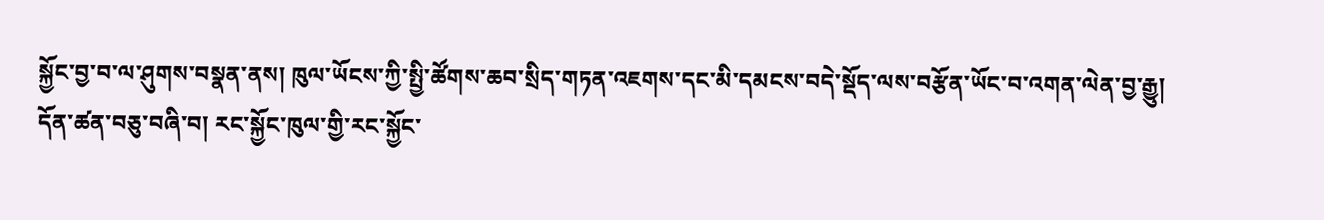སྐྱོང་བྱ་བ་ལ་ཤུགས་བསྣན་ནས། ཁུལ་ཡོངས་ཀྱི་སྤྱི་ཚོགས་ཆབ་སྲིད་གཏན་འཇགས་དང་མི་དམངས་བདེ་སྡོད་ལས་བརྩོན་ཡོང་བ་འགན་ལེན་བྱ་རྒྱུ།
དོན་ཚན་བཅུ་བཞི་བ། རང་སྐྱོང་ཁུལ་གྱི་རང་སྐྱོང་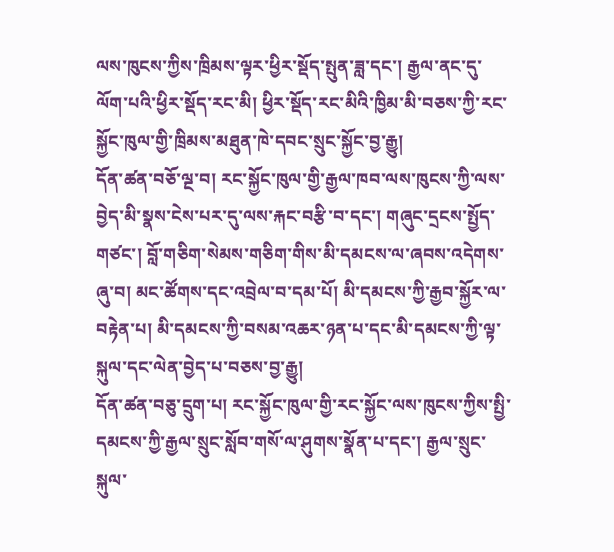ལས་ཁུངས་ཀྱིས་ཁྲིམས་ལྟར་ཕྱིར་སྡོད་སྤུན་ཟླ་དང་། རྒྱལ་ནང་དུ་ལོག་པའི་ཕྱིར་སྡོད་རང་མི། ཕྱིར་སྡོད་རང་མིའི་ཁྱིམ་མི་བཅས་ཀྱི་རང་སྐྱོང་ཁུལ་གྱི་ཁྲིམས་མཐུན་ཁེ་དབང་སྲུང་སྐྱོང་བྱ་རྒྱུ།
དོན་ཚན་བཅོ་ལྔ་བ། རང་སྐྱོང་ཁུལ་གྱི་རྒྱལ་ཁབ་ལས་ཁུངས་ཀྱི་ལས་བྱེད་མི་སྣས་ངེས་པར་དུ་ལས་རྐང་བརྩི་བ་དང་། གཞུང་དྲངས་སྤྱོད་གཙང་། བློ་གཅིག་སེམས་གཅིག་གིས་མི་དམངས་ལ་ཞབས་འདེགས་ཞུ་བ། མང་ཚོགས་དང་འབྲེལ་བ་དམ་པོ། མི་དམངས་ཀྱི་རྒྱབ་སྐྱོར་ལ་བརྟེན་པ། མི་དམངས་ཀྱི་བསམ་འཆར་ཉན་པ་དང་མི་དམངས་ཀྱི་ལྟ་སྐུལ་དང་ལེན་བྱེད་པ་བཅས་བྱ་རྒྱུ།
དོན་ཚན་བཅུ་དྲུག་པ། རང་སྐྱོང་ཁུལ་གྱི་རང་སྐྱོང་ལས་ཁུངས་ཀྱིས་སྤྱི་དམངས་ཀྱི་རྒྱལ་སྲུང་སློབ་གསོ་ལ་ཤུགས་སྣོན་པ་དང་། རྒྱལ་སྲུང་སྐུལ་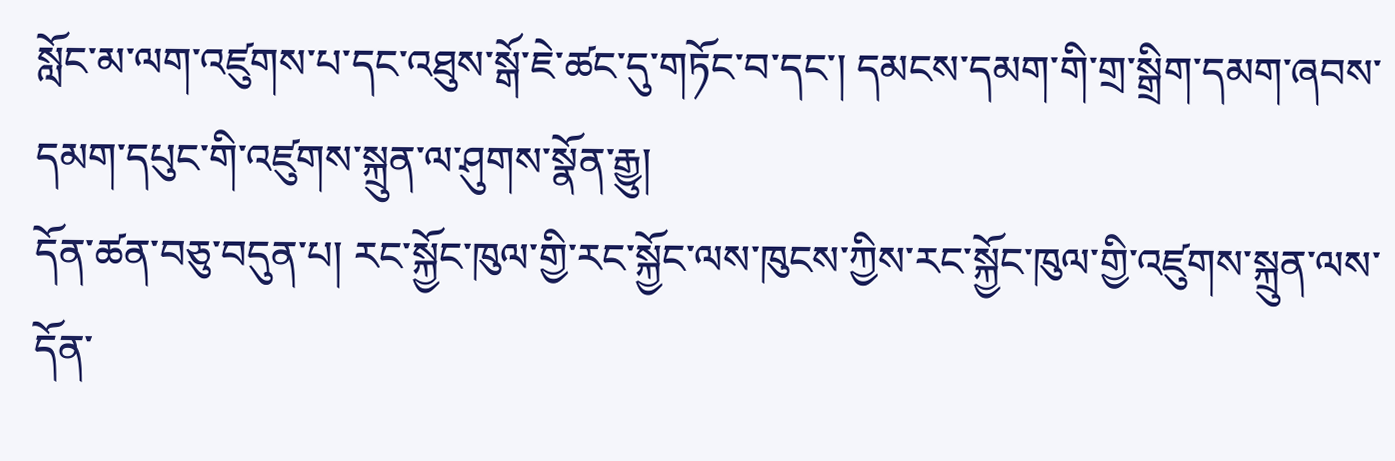སློང་མ་ལག་འཛུགས་པ་དང་འཐུས་སྒོ་ཇེ་ཚང་དུ་གཏོང་བ་དང་། དམངས་དམག་གི་གྲ་སྒྲིག་དམག་ཞབས་དམག་དཔུང་གི་འཛུགས་སྐྲུན་ལ་ཤུགས་སྣོན་རྒྱུ།
དོན་ཚན་བཅུ་བདུན་པ། རང་སྐྱོང་ཁུལ་གྱི་རང་སྐྱོང་ལས་ཁུངས་ཀྱིས་རང་སྐྱོང་ཁུལ་གྱི་འཛུགས་སྐྲུན་ལས་དོན་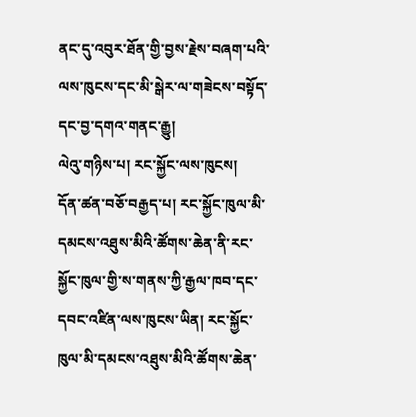ནང་དུ་འབུར་ཐོན་གྱི་བྱས་རྗེས་བཞག་པའི་ལས་ཁུངས་དང་མི་སྒེར་ལ་གཟེངས་བསྟོད་དང་བྱ་དགའ་གནང་རྒྱུ།
ལེའུ་གཉིས་པ། རང་སྐྱོང་ལས་ཁུངས།
དོན་ཚན་བཅོ་བརྒྱད་པ། རང་སྐྱོང་ཁུལ་མི་དམངས་འཐུས་མིའི་ཚོགས་ཆེན་ནི་རང་སྐྱོང་ཁུལ་གྱི་ས་གནས་ཀྱི་རྒྱལ་ཁབ་དང་དབང་འཛིན་ལས་ཁུངས་ཡིན། རང་སྐྱོང་ཁུལ་མི་དམངས་འཐུས་མིའི་ཚོགས་ཆེན་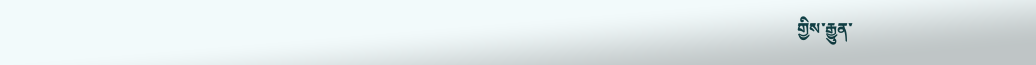གྱིས་རྒྱུན་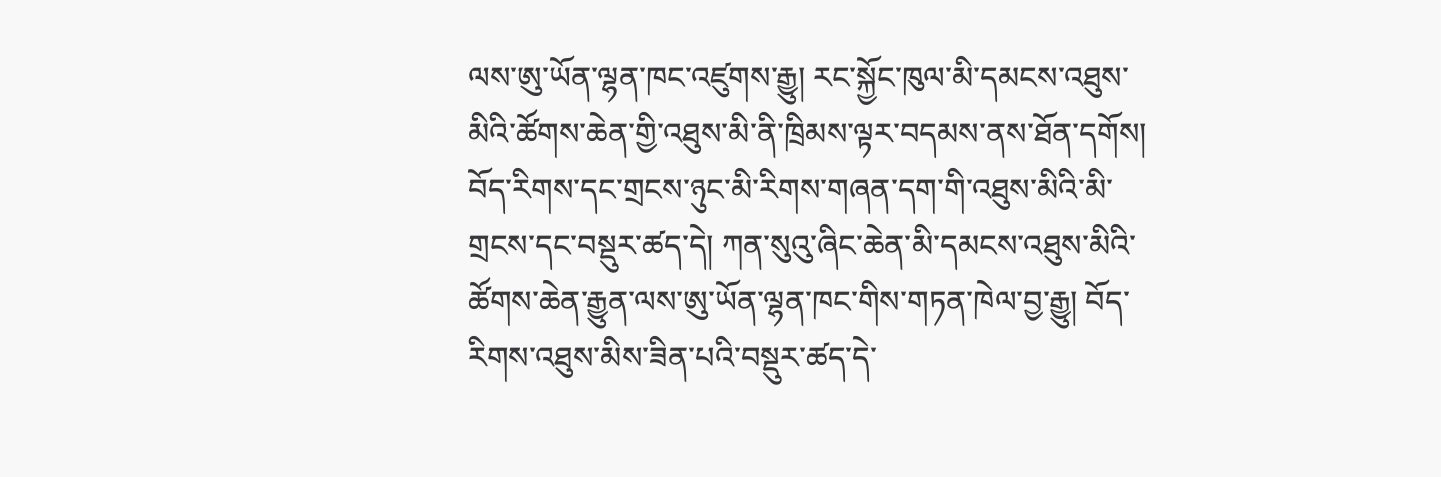ལས་ཨུ་ཡོན་ལྷན་ཁང་འཛུགས་རྒྱུ། རང་སྐྱོང་ཁུལ་མི་དམངས་འཐུས་མིའི་ཚོགས་ཆེན་གྱི་འཐུས་མི་ནི་ཁྲིམས་ལྟར་བདམས་ནས་ཐོན་དགོས། བོད་རིགས་དང་གྲངས་ཉུང་མི་རིགས་གཞན་དག་གི་འཐུས་མིའི་མི་གྲངས་དང་བསྡུར་ཚད་དེ། ཀན་སུའུ་ཞིང་ཆེན་མི་དམངས་འཐུས་མིའི་ཚོགས་ཆེན་རྒྱུན་ལས་ཨུ་ཡོན་ལྷན་ཁང་གིས་གཏན་ཁེལ་བྱ་རྒྱུ། བོད་རིགས་འཐུས་མིས་ཟིན་པའི་བསྡུར་ཚད་དེ་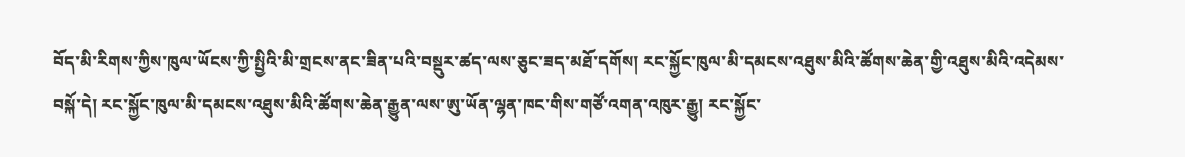བོད་མི་རིགས་ཀྱིས་ཁུལ་ཡོངས་ཀྱི་སྤྱིའི་མི་གྲངས་ནང་ཟིན་པའི་བསྡུར་ཚད་ལས་ཅུང་ཟད་མཐོ་དགོས། རང་སྐྱོང་ཁུལ་མི་དམངས་འཐུས་མིའི་ཚོགས་ཆེན་གྱི་འཐུས་མིའི་འདེམས་བསྐོ་དེ། རང་སྐྱོང་ཁུལ་མི་དམངས་འཐུས་མིའི་ཚོགས་ཆེན་རྒྱུན་ལས་ཨུ་ཡོན་ལྷན་ཁང་གིས་གཙོ་འགན་འཁུར་རྒྱུ། རང་སྐྱོང་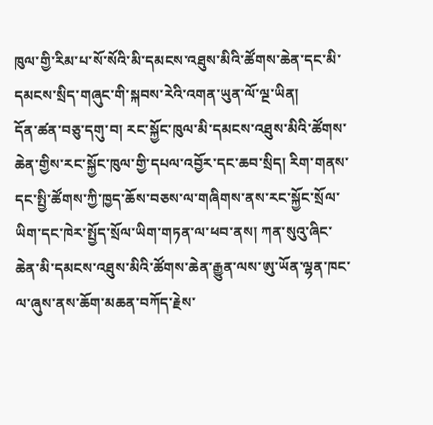ཁུལ་གྱི་རིམ་པ་སོ་སོའི་མི་དམངས་འཐུས་མིའི་ཚོགས་ཆེན་དང་མི་དམངས་སྲིད་གཞུང་གི་སྐབས་རེའི་འགན་ཡུན་ལོ་ལྔ་ཡིན།
དོན་ཚན་བཅུ་དགུ་བ། རང་སྐྱོང་ཁུལ་མི་དམངས་འཐུས་མིའི་ཚོགས་ཆེན་གྱིས་རང་སྐྱོང་ཁུལ་གྱི་དཔལ་འབྱོར་དང་ཆབ་སྲིད། རིག་གནས་དང་སྤྱི་ཚོགས་ཀྱི་ཁྱད་ཆོས་བཅས་ལ་གཞིགས་ནས་རང་སྐྱོང་སྲོལ་ཡིག་དང་ཁེར་སྤྱོད་སྲོལ་ཡིག་གཏན་ལ་ཕབ་ནས། ཀན་སུའུ་ཞིང་ཆེན་མི་དམངས་འཐུས་མིའི་ཚོགས་ཆེན་རྒྱུན་ལས་ཨུ་ཡོན་ལྷན་ཁང་ལ་ཞུས་ནས་ཆོག་མཆན་བཀོད་རྗེས་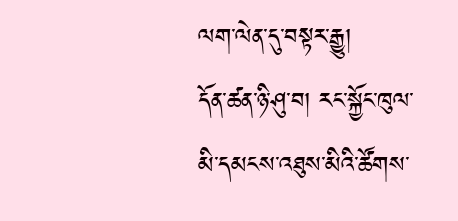ལག་ལེན་དུ་བསྟར་རྒྱུ།
དོན་ཚན་ཉི་ཤུ་བ། རང་སྐྱོང་ཁུལ་མི་དམངས་འཐུས་མིའི་ཚོགས་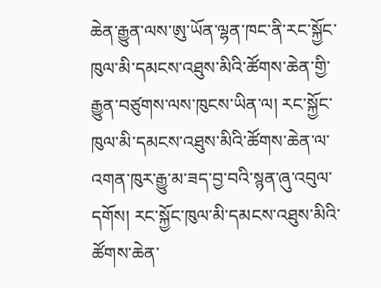ཆེན་རྒྱུན་ལས་ཨུ་ཡོན་ལྷན་ཁང་ནི་རང་སྐྱོང་ཁུལ་མི་དམངས་འཐུས་མིའི་ཚོགས་ཆེན་གྱི་རྒྱུན་བཙུགས་ལས་ཁུངས་ཡིན་ལ། རང་སྐྱོང་ཁུལ་མི་དམངས་འཐུས་མིའི་ཚོགས་ཆེན་ལ་འགན་ཁུར་རྒྱུ་མ་ཟད་བྱ་བའི་སྙན་ཞུ་འབུལ་དགོས། རང་སྐྱོང་ཁུལ་མི་དམངས་འཐུས་མིའི་ཚོགས་ཆེན་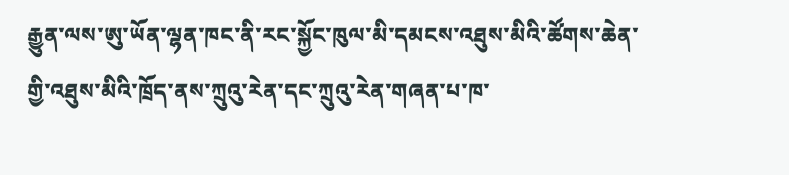རྒྱུན་ལས་ཨུ་ཡོན་ལྷན་ཁང་ནི་རང་སྐྱོང་ཁུལ་མི་དམངས་འཐུས་མིའི་ཚོགས་ཆེན་གྱི་འཐུས་མིའི་ཁྲོད་ནས་ཀྲུའུ་རེན་དང་ཀྲུའུ་རེན་གཞན་པ་ཁ་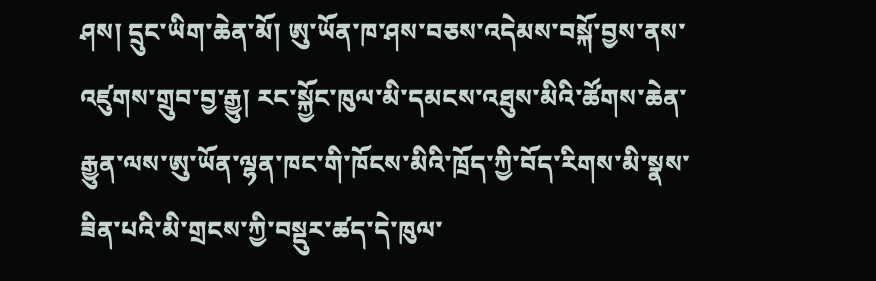ཤས། དྲུང་ཡིག་ཆེན་མོ། ཨུ་ཡོན་ཁ་ཤས་བཅས་འདེམས་བསྐོ་བྱས་ནས་འཛུགས་གྲུབ་བྱ་རྒྱུ། རང་སྐྱོང་ཁུལ་མི་དམངས་འཐུས་མིའི་ཚོགས་ཆེན་རྒྱུན་ལས་ཨུ་ཡོན་ལྷན་ཁང་གི་ཁོངས་མིའི་ཁྲོད་ཀྱི་བོད་རིགས་མི་སྣས་ཟིན་པའི་མི་གྲངས་ཀྱི་བསྡུར་ཚད་དེ་ཁུལ་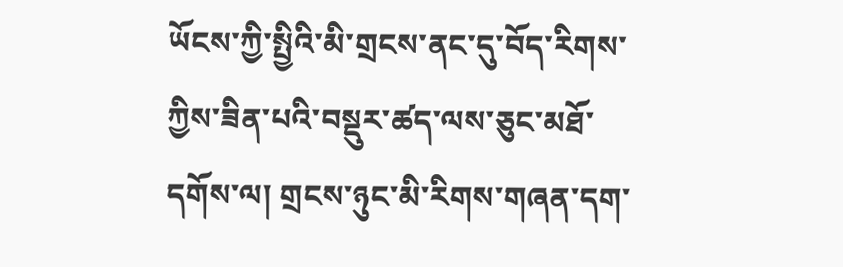ཡོངས་ཀྱི་སྤྱིའི་མི་གྲངས་ནང་དུ་བོད་རིགས་ཀྱིས་ཟིན་པའི་བསྡུར་ཚད་ལས་ཅུང་མཐོ་དགོས་ལ། གྲངས་ཉུང་མི་རིགས་གཞན་དག་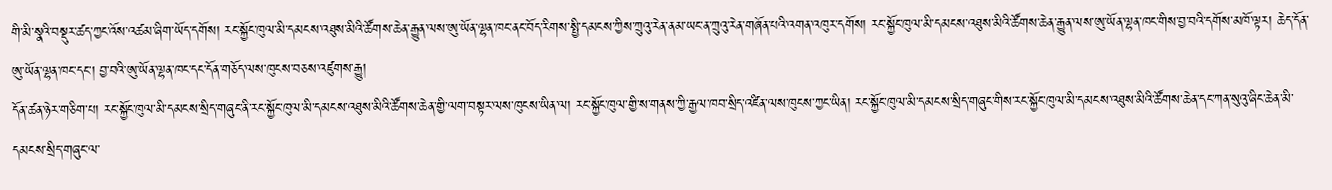གི་མི་སྣའི་བསྡུར་ཚད་ཀྱང་འོས་འཚམ་ཞིག་ཡོད་དགོས། རང་སྐྱོང་ཁུལ་མི་དམངས་འཐུས་མིའི་ཚོགས་ཆེན་རྒྱུན་ལས་ཨུ་ཡོན་ལྷན་ཁང་ནང་བོད་རིགས་སྤྱི་དམངས་ཀྱིས་ཀྲུའུ་རེན་ནམ་ཡང་ན་ཀྲུའུ་རེན་གཞོན་པའི་འགན་འཁུར་དགོས། རང་སྐྱོང་ཁུལ་མི་དམངས་འཐུས་མིའི་ཚོགས་ཆེན་རྒྱུན་ལས་ཨུ་ཡོན་ལྷན་ཁང་གིས་བྱ་བའི་དགོས་མཁོ་ལྟར། ཆེད་དོན་ཨུ་ཡོན་ལྷན་ཁང་དང་། བྱ་བའི་ཨུ་ཡོན་ལྷན་ཁང་དང་དོན་གཅོད་ལས་ཁུངས་བཅས་འཛུགས་རྒྱུ།
དོན་ཚན་ཉེར་གཅིག་པ། རང་སྐྱོང་ཁུལ་མི་དམངས་སྲིད་གཞུང་ནི་རང་སྐྱོང་ཁུལ་མི་དམངས་འཐུས་མིའི་ཚོགས་ཆེན་གྱི་ལག་བསྟར་ལས་ཁུངས་ཡིན་ལ། རང་སྐྱོང་ཁུལ་གྱི་ས་གནས་ཀྱི་རྒྱལ་ཁབ་སྲིད་འཛིན་ལས་ཁུངས་ཀྱང་ཡིན། རང་སྐྱོང་ཁུལ་མི་དམངས་སྲིད་གཞུང་གིས་རང་སྐྱོང་ཁུལ་མི་དམངས་འཐུས་མིའི་ཚོགས་ཆེན་དང་ཀན་སུའུ་ཞིང་ཆེན་མི་དམངས་སྲིད་གཞུང་ལ་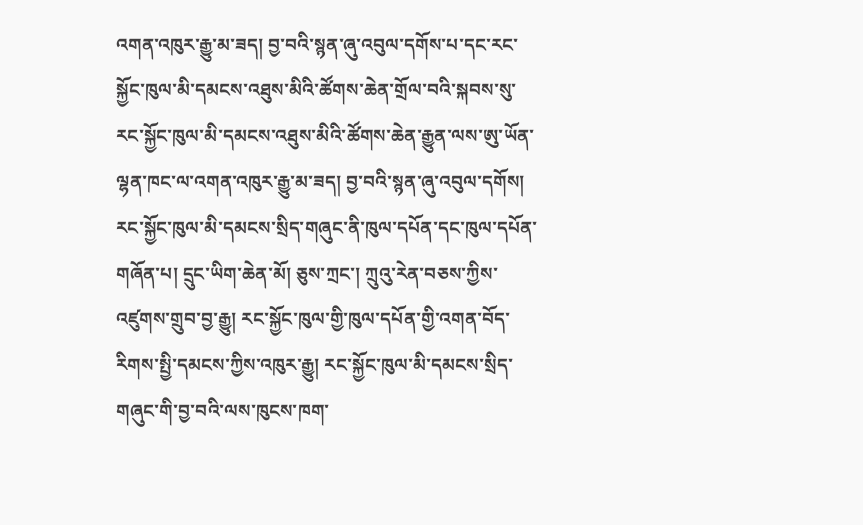འགན་འཁུར་རྒྱུ་མ་ཟད། བྱ་བའི་སྙན་ཞུ་འབུལ་དགོས་པ་དང་རང་སྐྱོང་ཁུལ་མི་དམངས་འཐུས་མིའི་ཚོགས་ཆེན་གྲོལ་བའི་སྐབས་སུ་རང་སྐྱོང་ཁུལ་མི་དམངས་འཐུས་མིའི་ཚོགས་ཆེན་རྒྱུན་ལས་ཨུ་ཡོན་ལྷན་ཁང་ལ་འགན་འཁུར་རྒྱུ་མ་ཟད། བྱ་བའི་སྙན་ཞུ་འབུལ་དགོས། རང་སྐྱོང་ཁུལ་མི་དམངས་སྲིད་གཞུང་ནི་ཁུལ་དཔོན་དང་ཁུལ་དཔོན་གཞོན་པ། དྲུང་ཡིག་ཆེན་མོ། ཅུས་ཀྲང་། ཀྲུའུ་རེན་བཅས་ཀྱིས་འཛུགས་གྲུབ་བྱ་རྒྱུ། རང་སྐྱོང་ཁུལ་གྱི་ཁུལ་དཔོན་གྱི་འགན་བོད་རིགས་སྤྱི་དམངས་ཀྱིས་འཁུར་རྒྱུ། རང་སྐྱོང་ཁུལ་མི་དམངས་སྲིད་གཞུང་གི་བྱ་བའི་ལས་ཁུངས་ཁག་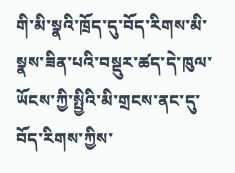གི་མི་སྣའི་ཁྲོད་དུ་བོད་རིགས་མི་སྣས་ཟིན་པའི་བསྡུར་ཚད་དེ་ཁུལ་ཡོངས་ཀྱི་སྤྱིའི་མི་གྲངས་ནང་དུ་བོད་རིགས་ཀྱིས་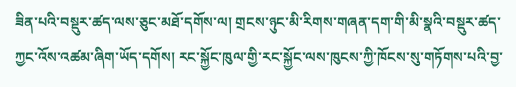ཟིན་པའི་བསྡུར་ཚད་ལས་ཅུང་མཐོ་དགོས་ལ། གྲངས་ཉུང་མི་རིགས་གཞན་དག་གི་མི་སྣའི་བསྡུར་ཚད་ཀྱང་འོས་འཚམ་ཞིག་ཡོད་དགོས། རང་སྐྱོང་ཁུལ་གྱི་རང་སྐྱོང་ལས་ཁུངས་ཀྱི་ཁོངས་སུ་གཏོགས་པའི་བྱ་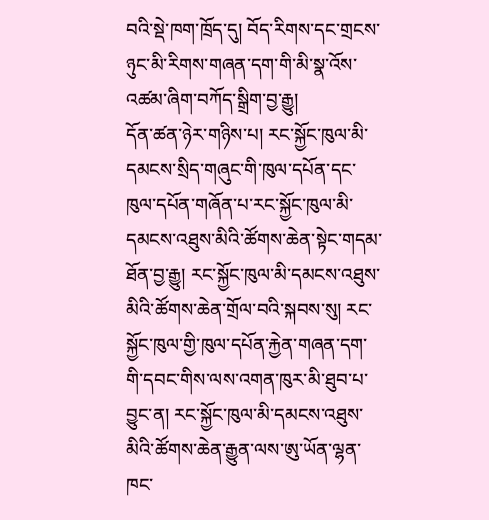བའི་སྡེ་ཁག་ཁྲོད་དུ། བོད་རིགས་དང་གྲངས་ཉུང་མི་རིགས་གཞན་དག་གི་མི་སྣ་འོས་འཚམ་ཞིག་བཀོད་སྒྲིག་བྱ་རྒྱུ།
དོན་ཚན་ཉེར་གཉིས་པ། རང་སྐྱོང་ཁུལ་མི་དམངས་སྲིད་གཞུང་གི་ཁུལ་དཔོན་དང་ཁུལ་དཔོན་གཞོན་པ་རང་སྐྱོང་ཁུལ་མི་དམངས་འཐུས་མིའི་ཚོགས་ཆེན་སྟེང་གདམ་ཐོན་བྱ་རྒྱུ། རང་སྐྱོང་ཁུལ་མི་དམངས་འཐུས་མིའི་ཚོགས་ཆེན་གྲོལ་བའི་སྐབས་སུ། རང་སྐྱོང་ཁུལ་གྱི་ཁུལ་དཔོན་རྐྱེན་གཞན་དག་གི་དབང་གིས་ལས་འགན་ཁུར་མི་ཐུབ་པ་བྱུང་ན། རང་སྐྱོང་ཁུལ་མི་དམངས་འཐུས་མིའི་ཚོགས་ཆེན་རྒྱུན་ལས་ཨུ་ཡོན་ལྷན་ཁང་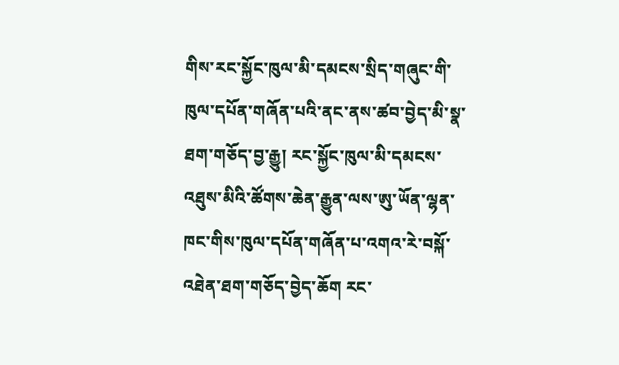གིས་རང་སྐྱོང་ཁུལ་མི་དམངས་སྲིད་གཞུང་གི་ཁུལ་དཔོན་གཞོན་པའི་ནང་ནས་ཚབ་བྱེད་མི་སྣ་ཐག་གཅོད་བྱ་རྒྱུ། རང་སྐྱོང་ཁུལ་མི་དམངས་འཐུས་མིའི་ཚོགས་ཆེན་རྒྱུན་ལས་ཨུ་ཡོན་ལྷན་ཁང་གིས་ཁུལ་དཔོན་གཞོན་པ་འགའ་རེ་བསྐོ་འཐེན་ཐག་གཅོད་བྱེད་ཆོག རང་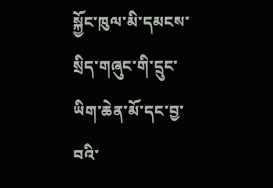སྐྱོང་ཁུལ་མི་དམངས་སྲིད་གཞུང་གི་དྲུང་ཡིག་ཆེན་མོ་དང་བྱ་བའི་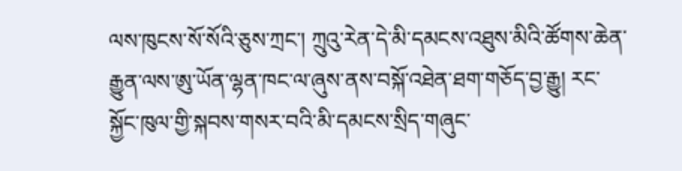ལས་ཁུངས་སོ་སོའི་ཅུས་ཀྲང་། ཀྲུའུ་རེན་དེ་མི་དམངས་འཐུས་མིའི་ཚོགས་ཆེན་རྒྱུན་ལས་ཨུ་ཡོན་ལྷན་ཁང་ལ་ཞུས་ནས་བསྐོ་འཐེན་ཐག་གཅོད་བྱ་རྒྱུ། རང་སྐྱོང་ཁུལ་གྱི་སྐབས་གསར་བའི་མི་དམངས་སྲིད་གཞུང་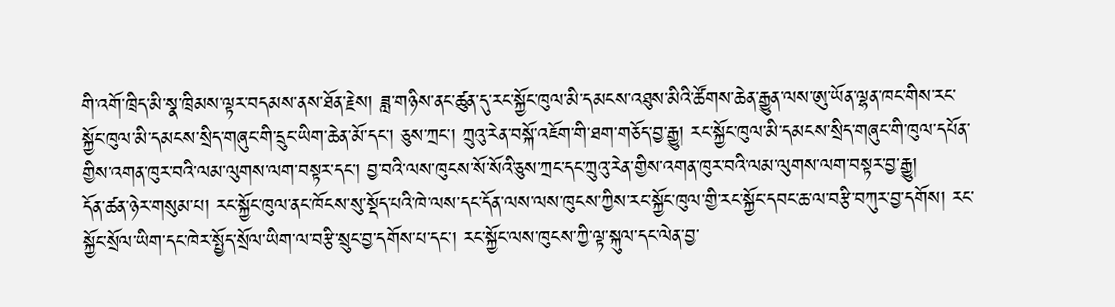གི་འགོ་ཁྲིད་མི་སྣ་ཁྲིམས་ལྟར་བདམས་ནས་ཐོན་རྗེས། ཟླ་གཉིས་ནང་ཚུན་དུ་རང་སྐྱོང་ཁུལ་མི་དམངས་འཐུས་མིའི་ཚོགས་ཆེན་རྒྱུན་ལས་ཨུ་ཡོན་ལྷན་ཁང་གིས་རང་སྐྱོང་ཁུལ་མི་དམངས་སྲིད་གཞུང་གི་དྲུང་ཡིག་ཆེན་མོ་དང་། ཅུས་ཀྲང་། ཀྲུའུ་རེན་བསྐོ་འཇོག་གི་ཐག་གཅོད་བྱ་རྒྱུ། རང་སྐྱོང་ཁུལ་མི་དམངས་སྲིད་གཞུང་གི་ཁུལ་དཔོན་གྱིས་འགན་ཁུར་བའི་ལམ་ལུགས་ལག་བསྟར་དང་། བྱ་བའི་ལས་ཁུངས་སོ་སོའི་ཅུས་ཀྲང་དང་ཀྲུའུ་རེན་གྱིས་འགན་ཁུར་བའི་ལམ་ལུགས་ལག་བསྟར་བྱ་རྒྱུ།
དོན་ཚན་ཉེར་གསུམ་པ། རང་སྐྱོང་ཁུལ་ནང་ཁོངས་སུ་སྡོད་པའི་ཁེ་ལས་དང་དོན་ལས་ལས་ཁུངས་ཀྱིས་རང་སྐྱོང་ཁུལ་གྱི་རང་སྐྱོང་དབང་ཆ་ལ་བརྩི་བཀུར་བྱ་དགོས། རང་སྐྱོང་སྲོལ་ཡིག་དང་ཁེར་སྤྱོད་སྲོལ་ཡིག་ལ་བརྩི་སྲུང་བྱ་དགོས་པ་དང་། རང་སྐྱོང་ལས་ཁུངས་ཀྱི་ལྟ་སྐུལ་དང་ལེན་བྱ་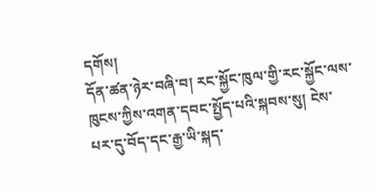དགོས།
དོན་ཚན་ཉེར་བཞི་བ། རང་སྐྱོང་ཁུལ་གྱི་རང་སྐྱོང་ལས་ཁུངས་ཀྱིས་འགན་དབང་སྤྱོད་པའི་སྐབས་སུ། ངེས་པར་དུ་བོད་དང་རྒྱ་ཡི་སྐད་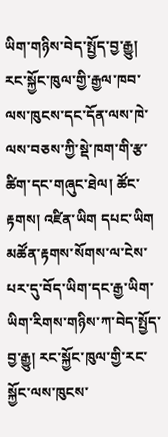ཡིག་གཉིས་བེད་སྤྱོད་བྱ་རྒྱུ། རང་སྐྱོང་ཁུལ་གྱི་རྒྱལ་ཁབ་ལས་ཁུངས་དང་དོན་ལས་ཁེ་ལས་བཅས་ཀྱི་སྡེ་ཁག་གི་རྩ་ཚིག་དང་གཞུང་ཐེལ། ཚོང་རྟགས། འཛིན་ཡིག དཔང་ཡིག མཚོན་རྟགས་སོགས་ལ་ངེས་པར་དུ་བོད་ཡིག་དང་རྒྱ་ཡིག་ཡིག་རིགས་གཉིས་ཀ་བེད་སྤྱོད་བྱ་རྒྱུ། རང་སྐྱོང་ཁུལ་གྱི་རང་སྐྱོང་ལས་ཁུངས་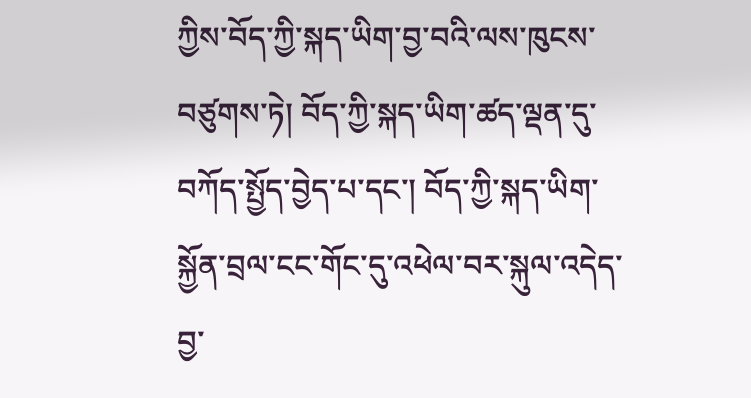ཀྱིས་བོད་ཀྱི་སྐད་ཡིག་བྱ་བའི་ལས་ཁུངས་བཙུགས་ཏེ། བོད་ཀྱི་སྐད་ཡིག་ཚད་ལྡན་དུ་བཀོད་སྤྱོད་བྱེད་པ་དང་། བོད་ཀྱི་སྐད་ཡིག་སྐྱོན་བྲལ་ངང་གོང་དུ་འཕེལ་བར་སྐུལ་འདེད་བྱ་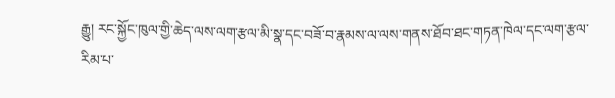རྒྱུ། རང་སྐྱོང་ཁུལ་གྱི་ཆེད་ལས་ལག་རྩལ་མི་སྣ་དང་བཟོ་བ་རྣམས་ལ་ལས་གནས་ཐོབ་ཐང་གཏན་ཁེལ་དང་ལག་རྩལ་རིམ་པ་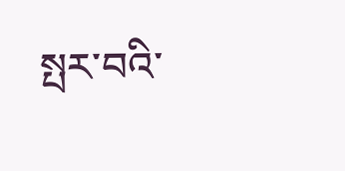སྤར་བའི་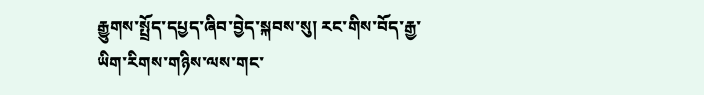རྒྱུགས་སྤྲོད་དཔྱད་ཞིབ་བྱེད་སྐབས་སུ། རང་གིས་བོད་རྒྱ་ཡིག་རིགས་གཉིས་ལས་གང་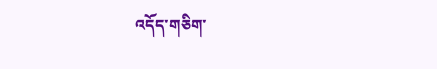འདོད་གཅིག་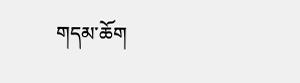གདམ་ཆོག